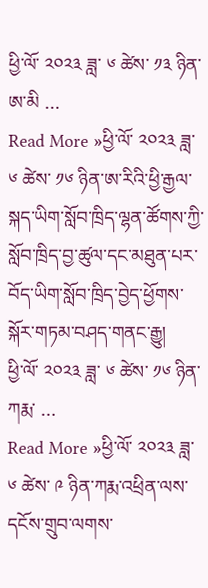ཕྱི་ལོ་ ༢༠༢༣ ཟླ་ ༦ ཚེས་ ༡༣ ཉིན་ཨ་མི …
Read More »ཕྱི་ལོ་ ༢༠༢༣ ཟླ་ ༦ ཚེས་ ༡༦ ཉིན་ཨ་རིའི་ཕྱི་རྒྱལ་སྐད་ཡིག་སློབ་ཁྲིད་ལྷན་ཚོགས་ཀྱི་སློབ་ཁྲིད་བྱ་ཚུལ་དང་མཐུན་པར་བོད་ཡིག་སློབ་ཁྲིད་བྱེད་ཕྱོགས་སྐོར་གཏམ་བཤད་གནང་རྒྱུ།
ཕྱི་ལོ་ ༢༠༢༣ ཟླ་ ༦ ཚེས་ ༡༦ ཉིན་ཀརྨ་ …
Read More »ཕྱི་ལོ་ ༢༠༢༣ ཟླ་ ༦ ཚེས་ ༩ ཉིན་ཀརྨ་འཕྲིན་ལས་དངོས་གྲུབ་ལགས་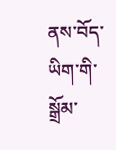ནས་བོད་ཡིག་གི་སྒྲོམ་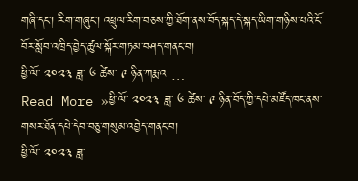གཞི་དང་། རིག་གཞུང་། འཕྲུལ་རིག་བཅས་ཀྱི་ཐོག་ནས་བོད་སྐད་དེ་སྐད་ཡིག་གཉིས་པའི་ངོ་བོར་སློབ་འཁྲིད་བྱེད་ཚུལ་སྐོར་གཏམ་བཤད་གནང་བ།
ཕྱི་ལོ་ ༢༠༢༣ ཟླ་ ༦ ཚེས་ ༩ ཉིན་ཀརྨ་འ …
Read More »ཕྱི་ལོ་ ༢༠༢༣ ཟླ་ ༦ ཚེས་ ༩ ཉིན་བོད་ཀྱི་དཔེ་མཛོད་ཁང་ནས་གསར་ཐོན་དཔེ་དེབ་བཅུ་གསུམ་འབྱེད་གནང་བ།
ཕྱི་ལོ་ ༢༠༢༣ ཟླ་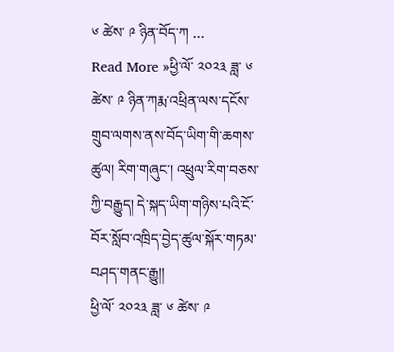༦ ཚེས་ ༩ ཉིན་བོད་ཀ …
Read More »ཕྱི་ལོ་ ༢༠༢༣ ཟླ་ ༦ ཚེས་ ༩ ཉིན་ཀརྨ་འཕྲིན་ལས་དངོས་གྲུབ་ལགས་ནས་བོད་ཡིག་གི་ཆགས་ཚུལ། རིག་གཞུང་། འཕྲུལ་རིག་བཅས་ཀྱི་བརྒྱུད། དེ་སྐད་ཡིག་གཉིས་པའི་ངོ་བོར་སློབ་འཁྲིད་བྱེད་ཚུལ་སྐོར་གཏམ་བཤད་གནང་རྒྱུ།།
ཕྱི་ལོ་ ༢༠༢༣ ཟླ་ ༦ ཚེས་ ༩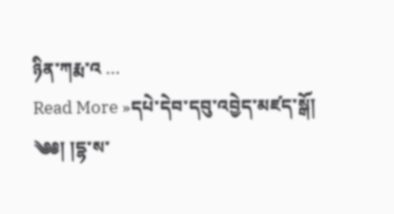ཉིན་ཀརྨ་འ …
Read More »དཔེ་དེབ་དབུ་འབྱེད་མཛད་སྒོ།
༄༅། །དྷ་ས་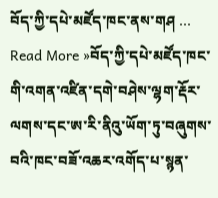བོད་ཀྱི་དཔེ་མཛོད་ཁང་ནས་གཤ …
Read More »བོད་ཀྱི་དཔེ་མཛོད་ཁང་གི་འགན་འཛིན་དགེ་བཤེས་ལྷག་རྡོར་ལགས་དང་ཨ་རི་ནིའུ་ཡོག་ཏུ་བཞུགས་བའི་ཁང་བཟོ་འཆར་འགོད་པ་སྙན་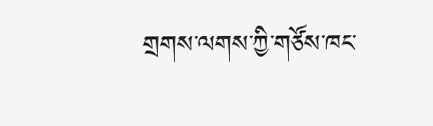གྲགས་ལགས་ཀྱི་གཙོས་ཁང་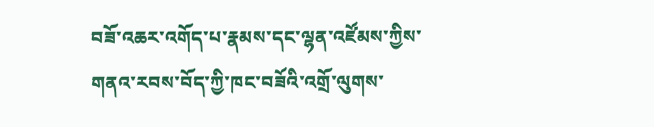བཟོ་འཆར་འགོད་པ་རྣམས་དང་ལྷན་འཛོམས་ཀྱིས་གནའ་རབས་བོད་ཀྱི་ཁང་བཟོའི་འགྲོ་ལུགས་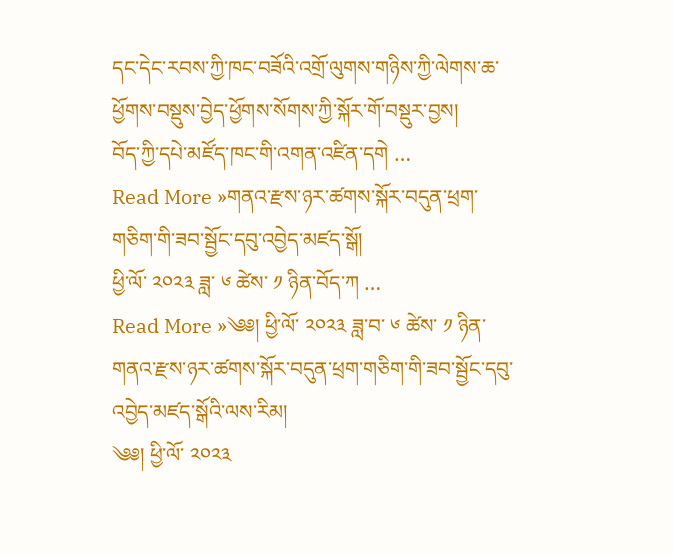དང་དེང་རབས་ཀྱི་ཁང་བཟོའི་འགྲོ་ལུགས་གཉིས་ཀྱི་ལེགས་ཆ་ཕྱོགས་བསྡུས་བྱེད་ཕྱོགས་སོགས་ཀྱི་སྐོར་གོ་བསྡུར་བྱས།
བོད་ཀྱི་དཔེ་མཛོད་ཁང་གི་འགན་འཛིན་དགེ …
Read More »གནའ་རྫས་ཉར་ཚགས་སྐོར་བདུན་ཕྲག་གཅིག་གི་ཟབ་སྦྱོང་དབུ་འབྱེད་མཛད་སྒོ།
ཕྱི་ལོ་ ༢༠༢༣ ཟླ་ ༦ ཚེས་ ༡ ཉིན་བོད་ཀ …
Read More »༄༅། ཕྱི་ལོ་ ༢༠༢༣ ཟླ་བ་ ༦ ཚེས་ ༡ ཉིན་གནའ་རྫས་ཉར་ཚགས་སྐོར་བདུན་ཕྲག་གཅིག་གི་ཟབ་སྦྱོང་དབུ་འབྱེད་མཛད་སྒོའི་ལས་རིམ།
༄༅། ཕྱི་ལོ་ ༢༠༢༣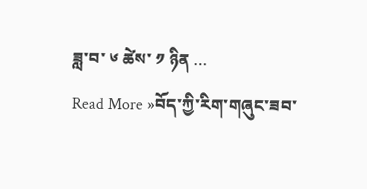ཟླ་བ་ ༦ ཚེས་ ༡ ཉིན …
Read More »བོད་ཀྱི་རིག་གཞུང་ཟབ་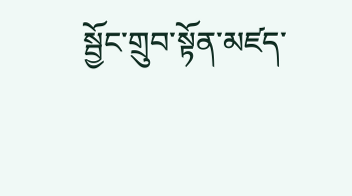སྦྱོང་གྲུབ་སྟོན་མཛད་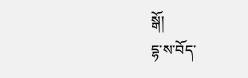སྒོ།
དྷ་ས་བོད་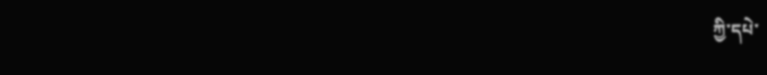ཀྱི་དཔེ་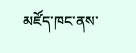མཛོད་ཁང་ནས་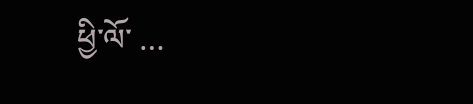ཕྱི་ལོ་ …